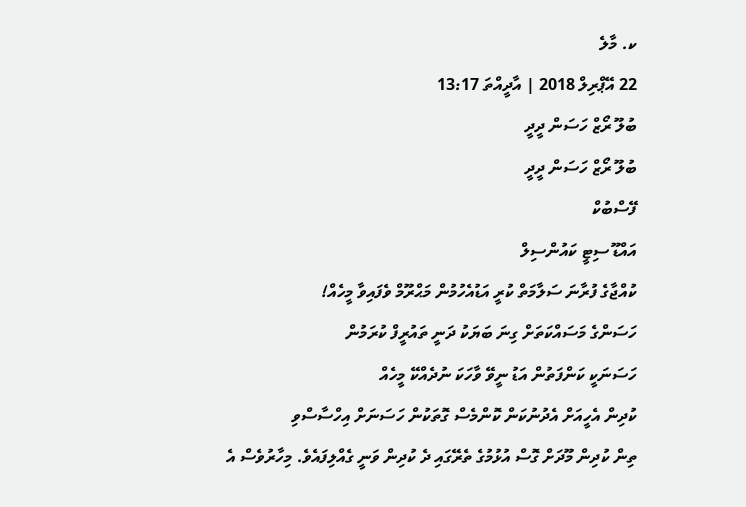ކ. މާލެ
22 އޭޕްރިލް 2018 | އާދީއްތަ 13:17
ބުލޫ ރޯޒް ހަސަން ދީދީ
ބުލޫ ރޯޒް ހަސަން ދީދީ
ފޭސްބުކް
އައްޑޫ ސިޓީ ކައުންސިލް
ކުއްޖާގެ ފުރާނަ ސަލާމަތް ކުރީ އަޑުއެހުމުން މަޙްރޫމް ވެފައިވާ މީހެއް!
ހަސަންގެ މަސައްކަތަށް ގިނަ ބަޔަކު ދަނީ ތައުރީފް ކުރަމުން
ހަސަނަކީ ކަންފަތުން އަޑު ނީވޭ ވާހަކަ ނުދެއްކޭ މީހެއް
ކުދިން އެހީއަށް އެދުނުކަން ކޮންމެސް ގޮތަކުން ހަސަނަށް އިހްސާސްވި
ތިން ކުދިން މޫދަށް ގޮސް އުޅުމުގެ ތެރޭގައި ދެ ކުދިން ވަނީ ގެއްލިފައެވެ. މިހާރުވެސް އެ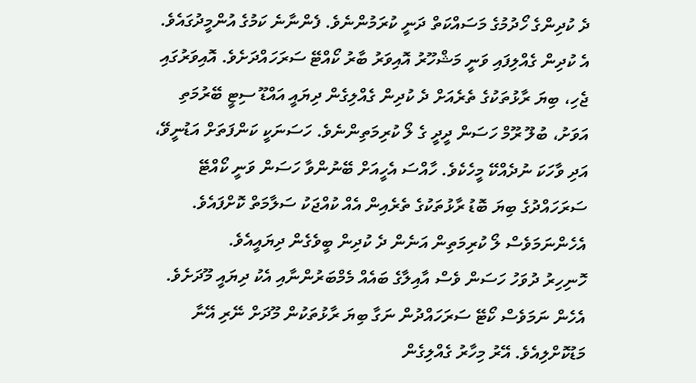ދެ ކުދިންގެ ހޯދުމުގެ މަސައްކަތް ދަނީ ކުރަމުންނެވެ. ފެންނާނެ ކަމުގެ އުންމީދުގައެވެ. އެ ކުދިން ގެއްލިފައި ވަނީ މަޝްހޫރު އޮއިވަރު ބާރު ކޯއްޓޭ ސަރަހައްދަށެވެ. އޮއިވަރުގައި ޖެހި، ބިޔަ ރާޅުތަކުގެ ތެރެއަށް ދެ ކުދިން ގެއްލިގެން ދިޔައީ އައްޑޫ ސިޓީ ބޭރުމަތި އަވަށު، ބުލޫ ރޫމް ހަސަން ދީދީ ގެ ލޯ ކުރިމަތިންނެވެ. ހަސަނަކީ ކަންފަތަށް އަޑުނީވޭ، އަދި ވާހަކަ ނުދެއްކޭ މީހެކެވެ. ހާއްސަ އެހީއަށް ބޭނުންވާ ހަސަން ވަނީ ކޯއްޓޭ ސަރަހައްދުގެ ބިޔަ ބޮޑު ރާޅުތަކުގެ ތެރެއިން އެއް ކުއްޖަކު ސަލާމަތް ކޮށްފައެވެ. އެހެންނަމަވެސް ލޯ ކުރިމަތިން އަނެން ދެ ކުދިން ބީވެގެން ދިޔައީއެވެ.
ހޮނިހިރު ދުވަހު ހަސަން ވެސް އާއިލާގެ ބައެއް މެމްބަރުންނާއި އެކު ދިޔައީ މޫދަށެވެ. އެހެން ނަމަވެސް ކޯޓޭ ސަރަހައްދުން ނަގާ ބިޔަ ރާޅުތަކުން މޫދަށް ނޭރި އޭނާ މަޑުކޮށްލިއެވެ. އޭރު މިހާރު ގެއްލިގެން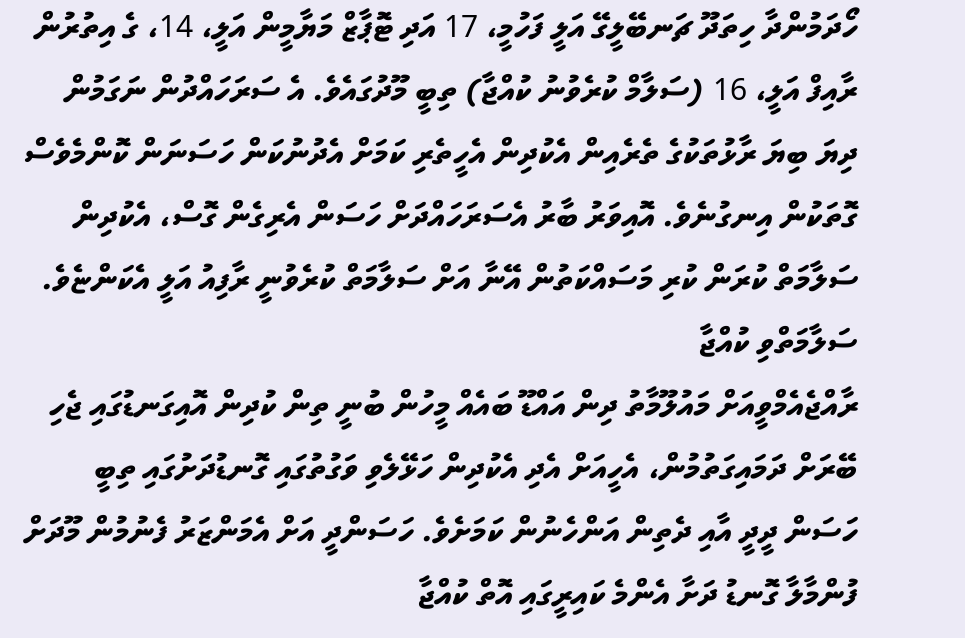ހޯދަމުންދާ ހިތަދޫ ޗަނބޭލީގޭ އަލީ ފަހުމީ، 17 އަދި ޓޮޕާޒް މަޔާމީން އަލީ، 14، ގެ އިތުރުން ރާއިފް އަލީ، 16 (ސަލާމް ކުރެވުނު ކުއްޖާ) ތިބީ މޫދުގައެވެ. އެ ސަރަހައްދުން ނަގަމުން ދިޔަ ބިޔަ ރާޅުތަކުގެ ތެރެއިން އެކުދިން އެހީތެރި ކަމަށް އެދުނުކަން ހަސަނަން ކޮންމެވެސް ގޮތަކުން އިނގުނެވެ. އޮއިވަރު ބާރު އެސަރަހައްދަށް ހަސަން އެރިގެން ގޮސް، އެކުދިން ސަލާމަތް ކުރަން ކުރި މަސައްކަތުން އޭނާ އަށް ސަލާމަތް ކުރެވުނީ ރާފިއު އަލީ އެކަންޏެވެ.
ސަލާމަތްވި ކުއްޖާ
ރާއްޖެއެމްވީއަށް މައުލޫމާތު ދިން އައްޑޫ ބައެއް މީހުން ބުނީ ތިން ކުދިން އޮއިގަނޑުގައި ޖެހި ބޭރަށް ދަމައިގަތުމުން، އެހީއަށް އެދި އެކުދިން ހަޅޭލެވި ވަގުތުގައި ގޮނޑުދަށުގައި ތިބީ ހަސަން ދީދީ އާއި ދެތިން އަންހެނުން ކަމަށެވެ. ހަސަންދީ އަށް އެމަންޒަރު ފެނުމުން މޫދަށް ފުންމާލާ ގޮނޑު ދަށާ އެންމެ ކައިރީގައި އޮތް ކުއްޖާ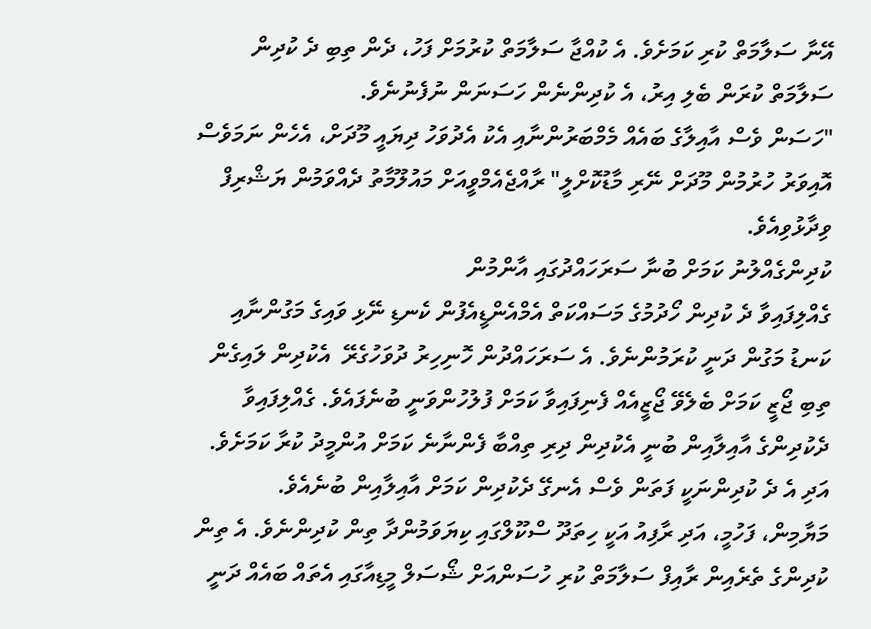އޭނާ ސަލާމަތް ކުރި ކަމަށެވެ. އެ ކުއްޖާ ސަލާމަތް ކުރުމަށް ފަހު، ދެން ތިބި ދެ ކުދިން ސަލާމަތް ކުރަން ބެލި އިރު، އެ ކުދިންނެން ހަސަނަން ނުފެނުނެވެ.
"ހަސަން ވެސް އާއިލާގެ ބައެއް މެމްބަރުންނާއި އެކު އެދުވަހު ދިޔައީ މޫދަށް، އެހެން ނަމަވެސް އޮއިވަރު ހުރުމުން މޫދަށް ނޭރި މާޑުކޮށްލީ" ރާއްޖެއެމްވީއަށް މައުލޫމާތު ދެއްވަމުން ޔަޝްރިފް ވިދާޅުވިއެވެ.
ކުދިންގެއްލުނު ކަމަށް ބުނާ ސަރަހައްދުގައި އާންމުން
ގެއްލިފައިވާ ދެ ކުދިން ހޯދުމުގެ މަސައްކަތް އެމްއެންޑީއެފުން ކެނޑި ނޭޅި ވައިގެ މަގުންނާއި ކަނޑު މަގުން ދަނީ ކުރަމުންނެވެ. އެ ސަރަހައްދުން ހޮނިހިރު ދުވަހުގެރޭ  އެކުދިން ލައިގެން ތިބި ޖޯޒީ ކަމަށް ބެލެވޭ ޖޯޒީއެއް ފެނިފައިވާ ކަމަށް ފުލުހުންވަނީ ބުނެފައެވެ. ގެއްލިފައިވާ ދެކުދިންގެ އާއިލާއިން ބުނީ އެކުދިން ދިރި ތިއްބާ ފެންނާނެ ކަމަށް އުންމީދު ކުރާ ކަމަށެވެ. އަދި އެ ދެ ކުދިންނަކީ ފަތަން ވެސް އެނގޭ ދެކުދިން ކަމަށް އާއިލާއިން ބުނެއެވެ.
މަޔާމިން، ފަހުމީ، އަދި ރާފިއު އަކީ ހިތަދޫ ސްކޫލްގައި ކިޔަވަމުންދާ ތިން ކުދިންނެވެ. އެ ތިން ކުދިންގެ ތެރެއިން ރާއިފް ސަލާމަތް ކުރި ހުސަންއަށް ޝޯސަލް މީޑިއާގައި އެތައް ބައެއް ދަނީ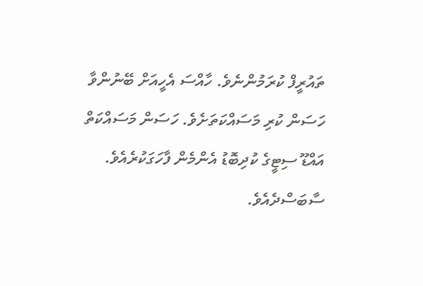ތައުރީފް ކުރަމުންނެވެ. ހާއްސަ އެހީއަށް ބޭނުންވާ ހަސަން ކުރި މަސައްކަތަށެވެ. ހަސަން މަސައްކަތް އައްޑޫ ސިޓީގެ ކުދިބޮޑު އެންމެން ފާހަގަކުރެއެވެ. ސާބަސްދެއެވެ.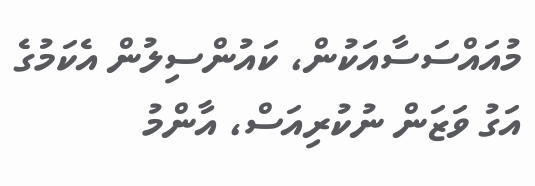މުއައްސަސާއަކުން، ކައުންސިލުން އެކަމުގެ އަގު ވަޒަން ނުކުރިއަސް، އާންމު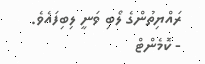ރައްޔިތުންގެ ލޯބި ވަނީ ލިބިފައެވެ.
- ކޮމެންޓް